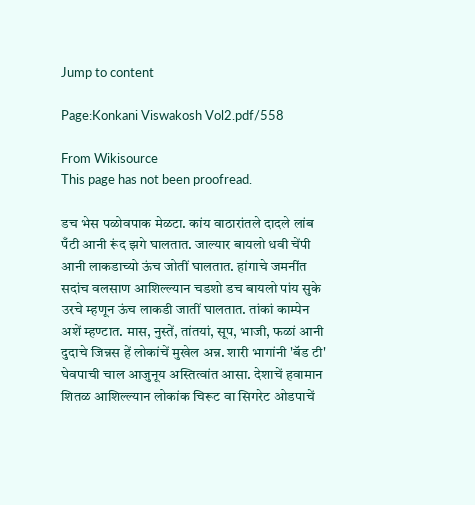Jump to content

Page:Konkani Viswakosh Vol2.pdf/558

From Wikisource
This page has not been proofread.

डच भेस पळोवपाक मेळटा. कांय वाठारांतले दादले लांब पँटी आनी रूंद झगे घालतात. जाल्यार बायलो धवी चेंपी आनी लाकडाच्यो ऊंच जोतीं घालतात. हांगाचे जमनींत सदांच वलसाण आशिल्ल्यान चडशो डच बायलो पांय सुके उरचे म्हणून ऊंच लाकडी जातीं घालतात. तांकां काम्पेन अशें म्हण्टात. मास, नुस्तें, तांतयां, सूप, भाजी, फळां आनी दुदाचे जिन्नस हें लोकांचें मुखेल अन्न. शारी भागांनी 'बॅड टी' घेवपाची चाल आजुनूय अस्तित्वांत आसा. देशाचें हवामान शितळ आशिल्ल्यान लोकांक चिरूट वा सिगरेट ओडपाचें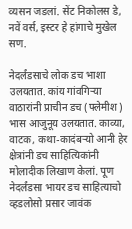व्यसन जडलां. सेंट निकोलस डे, नवें वर्स, इस्टर हे हांगाचे मुखेल सण.

नेदर्लंडसाचे लोक डच भाशा उलयतात. कांय गांवगिऱ्या वाठारांनी प्राचीन डच (फ्लेमीश) भास आजुनूय उलयतात. काव्या, वाटक, कथा-कादंबऱ्यो आनी हेर क्षेत्रांनी डच साहित्यिकांनी मोलादीक लिखाण केलां. पूण नेदर्लंडसा भायर डच साहित्याचो व्हडलोसो प्रसार जावंक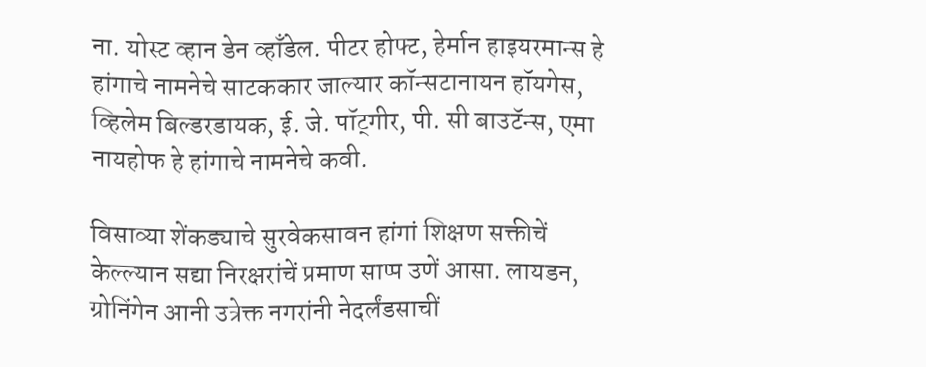ना. योस्ट व्हान डेन व्हाँडेल. पीटर होफ्ट, हेर्मान हाइयरमान्स हे हांगाचे नामनेचे साटककार जाल्यार कॉन्सटानायन हॉयगेस, व्हिलेम बिल्डरडायक, ई. जे. पॉट्गीर, पी. सी बाउटॅन्स, एमा नायहोफ हे हांगाचे नामनेचे कवी.

विसाव्या शेंकड्याचे सुरवेकसावन हांगां शिक्षण सक्तीचें केल्ल्यान सद्या निरक्षरांचें प्रमाण साप्प उणें आसा. लायडन, ग्रोनिंगेन आनी उत्रेक्त नगरांनी नेदर्लंडसाचीं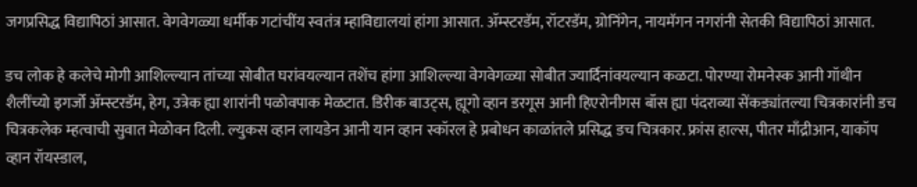जगप्रसिद्ध विद्यापिठां आसात. वेगवेगळ्या धर्मीक गटांचींय स्वतंत्र म्हाविद्यालयां हांगा आसात. ॲम्स्टरडॅम, रॉटरडॅम, ग्रोनिंगेन, नायमॅगन नगरांनी सेतकी विद्यापिठां आसात.

डच लोक हे कलेचे मोगी आशिल्ल्यान तांच्या सोबीत घरांवयल्यान तशेंच हांगा आशिल्ल्या वेगवेगळ्या सोबीत ज्यार्दिनांवयल्यान कळटा. पोरण्या रोमनेस्क आनी गॉथीन शैलींच्यो इगर्जो ॲम्स्टरडॅम, हेग, उत्रेक ह्या शारांनी पळोवपाक मेळटात. डिरीक बाउट्स, ह्यूगो व्हान डरगूस आनी हिएरोनीगस बॉस ह्या पंदराव्या सेंकड्यांतल्या चित्रकारांनी डच चित्रकलेक म्हत्वाची सुवात मेळोवन दिली. ल्युकस व्हान लायडेन आनी यान व्हान स्कॉरल हे प्रबोधन काळांतले प्रसिद्ध डच चित्रकार. फ्रांस हाल्स, पीतर माँद्रीआन, याकॉप व्हान रॉयस्डाल,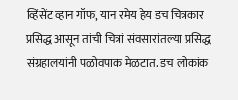व्हिंसेंट व्हान गॉफ, यान रमेय हेय डच चित्रकार प्रसिद्ध आसून तांची चित्रां संवसारांतल्या प्रसिद्ध संग्रहालयांनी पळोवपाक मेळटात. डच लोकांक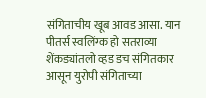संगिताचीय खूब आवड आसा. यान पीतर्स स्वलिंग्क हो सतराव्या शेंकड्यांतलो व्हड डच संगितकार आसून युरोपी संगिताच्या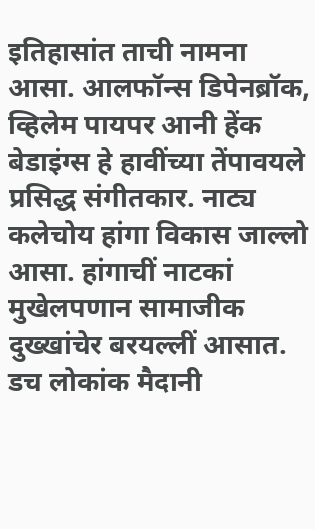इतिहासांत ताची नामना आसा. आलफॉन्स डिपेनब्रॉक, व्हिलेम पायपर आनी हेंक बेडाइंग्स हे हावींच्या तेंपावयले प्रसिद्ध संगीतकार. नाट्य कलेचोय हांगा विकास जाल्लो आसा. हांगाचीं नाटकां मुखेलपणान सामाजीक दुख्खांचेर बरयल्लीं आसात. डच लोकांक मैदानी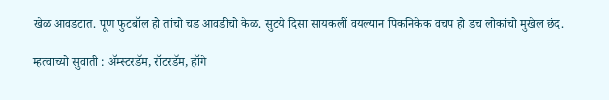खेळ आवडटात. पूण फुटबॉल हो तांचो चड आवडीचो केळ. सुटये दिसा सायकलीं वयल्यान पिकनिकेक वचप हो डच लोकांचो मुखेल छंद.

म्हत्वाच्यो सुवाती : ॲम्स्टरडॅम, रॉटरडॅम, हॉगे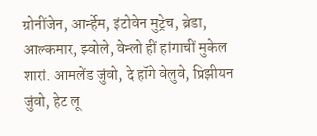ग्रोनींजेन, आर्न्हेम, इंटोवेन मुट्रेच, ब्रेडा, आल्कमार, झ्वोले, वेन्लो हीं हांगाचीं मुकेल शारां. आमलेंड जुंवो, दे हॉगे वेलुवे, प्रिझीयन जुंवो, हेट लू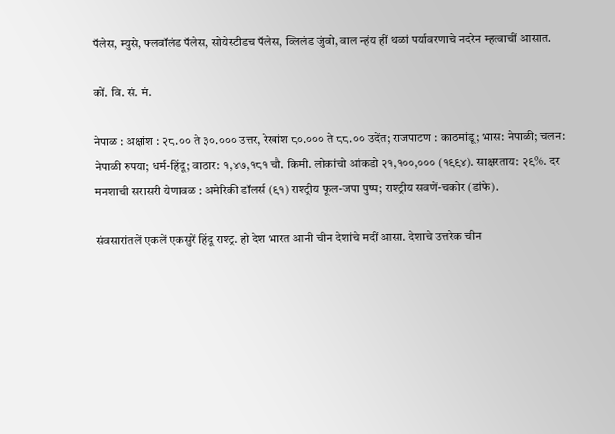पॅलेस, म्युसे, फ्लवॉलंड पॅलेस, सोयेस्टीडच पॅलेस, व्लिलंड जुंवो, वाल न्हंय हीं थळां पर्यावरणाचे नदरेन म्हत्वाचीं आसात.

कों. वि. सं. मं.

नेपाळ : अक्षांश : २८.०० ते ३०.००० उत्तर, रेखांश ८०.००० ते ८८.०० उदेंत; राजपाटण : काठमांडू; भास: नेपाळी; चलन: नेपाळी रुपया; धर्म-हिंदू; वाठार: १,४७,१८१ चौ. किमी. लोकांचो आंकडो २१,१००,००० (१९९४). साक्षरताय: २९%. दर मनशाची सरासरी येणावळ : अमेरिकी डॉलर्स (९१) राश्ट्रीय फूल-जपा पुष्प; राश्ट्रीय सवणें-चकोर (डांफे).

संवसारांतलें एकलें एकसुरें हिंदू राश्ट्र. हो देश भारत आनी चीन देशांचे मदीं आसा. देशाचे उत्तरेक चीन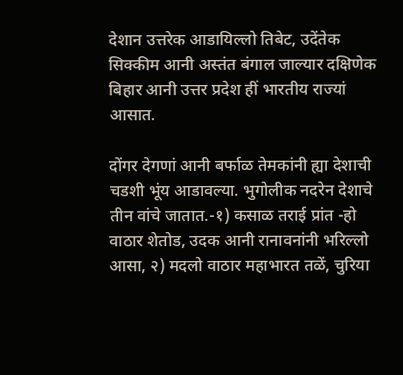देशान उत्तरेक आडायिल्लो तिबेट, उदेंतेक सिक्कीम आनी अस्तंत बंगाल जाल्यार दक्षिणेक बिहार आनी उत्तर प्रदेश हीं भारतीय राज्यां आसात.

दोंगर देगणां आनी बर्फाळ तेमकांनी ह्या देशाची चडशी भूंय आडावल्या. भुगोलीक नदरेन देशाचे तीन वांचे जातात.-१) कसाळ तराई प्रांत -हो वाठार शेतोड, उदक आनी रानावनांनी भरिल्लो आसा, २) मदलो वाठार महाभारत तळें, चुरिया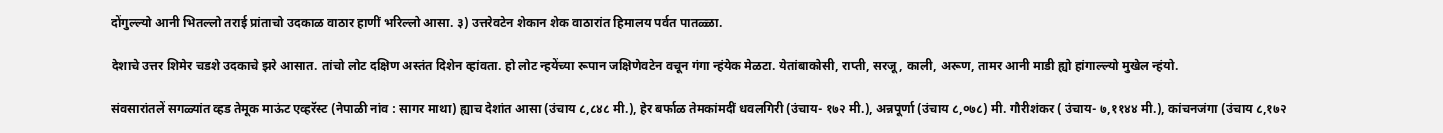दोंगुल्ल्यो आनी भितल्लो तराई प्रांताचो उदकाळ वाठार हाणीं भरिल्लो आसा. ३) उत्तरेवटेन शेकान शेक वाठारांत हिमालय पर्वत पातळ्ळा.

देशाचे उत्तर शिमेर चडशे उदकाचे झरे आसात. तांचो लोट दक्षिण अस्तंत दिशेन व्हांवता. हो लोट न्हयेंच्या रूपान जक्षिणेवटेन वचून गंगा न्हंयेक मेळटा. येतांबाकोसी, राप्ती, सरजू, काली, अरूण, तामर आनी माडी ह्यो हांगाल्ल्यो मुखेल न्हंयो.

संवसारांतलें सगळ्यांत व्हड तेमूक माऊंट एव्हरॅस्ट (नेपाळी नांव : सागर माथा) ह्याच देशांत आसा (उंचाय ८,८४८ मी.), हेर बर्फाळ तेमकांमदीं धवलगिरी (उंचाय- १७२ मी.), अन्नपूर्णा (उंचाय ८,०७८) मी. गौरीशंकर ( उंचाय- ७,११४४ मी.), कांचनजंगा (उंचाय ८,१७२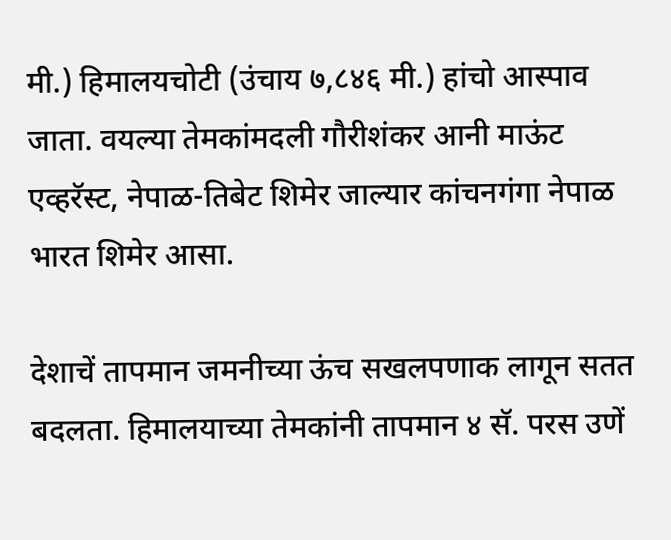मी.) हिमालयचोटी (उंचाय ७,८४६ मी.) हांचो आस्पाव जाता. वयल्या तेमकांमदली गौरीशंकर आनी माऊंट एव्हरॅस्ट, नेपाळ-तिबेट शिमेर जाल्यार कांचनगंगा नेपाळ भारत शिमेर आसा.

देशाचें तापमान जमनीच्या ऊंच सखलपणाक लागून सतत बदलता. हिमालयाच्या तेमकांनी तापमान ४ सॅ. परस उणें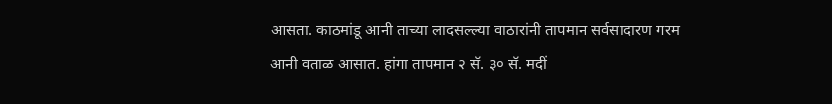आसता. काठमांडू आनी ताच्या लादसल्ल्या वाठारांनी तापमान सर्वसादारण गरम आनी वताळ आसात. हांगा तापमान २ सॅ. ३० सॅ. मदीं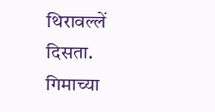थिरावल्लें दिसता. गिमाच्या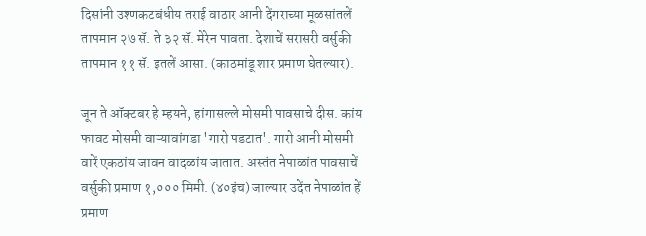दिसांनी उश्णकटबंधीय तराई वाठार आनी देंगराच्या मूळसांतलें तापमान २७ सॅ. ते ३२ सॅ. मेरेन पावता. देशाचें सरासरी वर्सुकी तापमान ११ सॅ. इतलें आसा. (काठमांडू शार प्रमाण घेतल्यार).

जून ते ऑक्टबर हे म्हयने, हांगासल्ले मोसमी पावसाचे दीस. कांय फावट मोसमी वाऱ्यावांगडा 'गारो पडटात'. गारो आनी मोसमी वारें एकठांय जावन वादळांय जातात. अस्तंत नेपाळांत पावसाचें वर्सुकी प्रमाण १,००० मिमी. (४०इंच) जाल्यार उदेंत नेपाळांत हें प्रमाण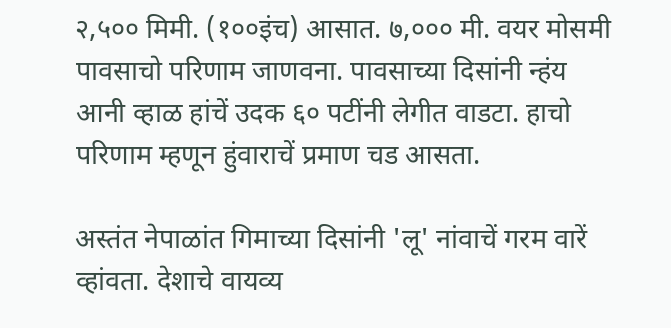२,५०० मिमी. (१००इंच) आसात. ७,००० मी. वयर मोसमी पावसाचो परिणाम जाणवना. पावसाच्या दिसांनी न्हंय आनी व्हाळ हांचें उदक ६० पटींनी लेगीत वाडटा. हाचो परिणाम म्हणून हुंवाराचें प्रमाण चड आसता.

अस्तंत नेपाळांत गिमाच्या दिसांनी 'लू' नांवाचें गरम वारें व्हांवता. देशाचे वायव्य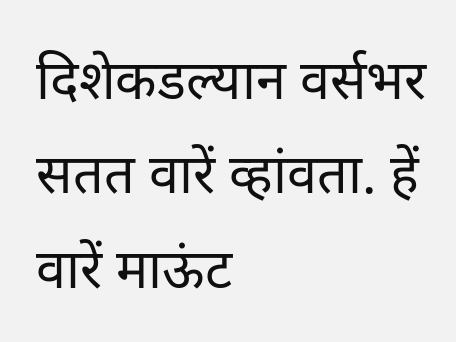दिशेकडल्यान वर्सभर सतत वारें व्हांवता. हें वारें माऊंट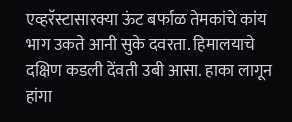एव्हरॅस्टासारक्या ऊंट बर्फाळ तेमकांचे कांय भाग उकते आनी सुके दवरता. हिमालयाचे दक्षिण कडली देंवती उबी आसा. हाका लागून हांगा